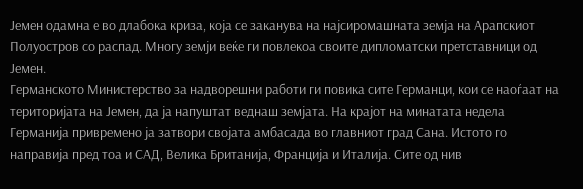Јемен одамна е во длабока криза, која се заканува на најсиромашната земја на Арапскиот Полуостров со распад. Многу земји веќе ги повлекоа своите дипломатски претставници од Јемен.
Германското Министерство за надворешни работи ги повика сите Германци, кои се наоѓаат на територијата на Јемен, да ја напуштат веднаш земјата. На крајот на минатата недела Германија привремено ја затвори својата амбасада во главниот град Сана. Истото го направија пред тоа и САД, Велика Британија, Франција и Италија. Сите од нив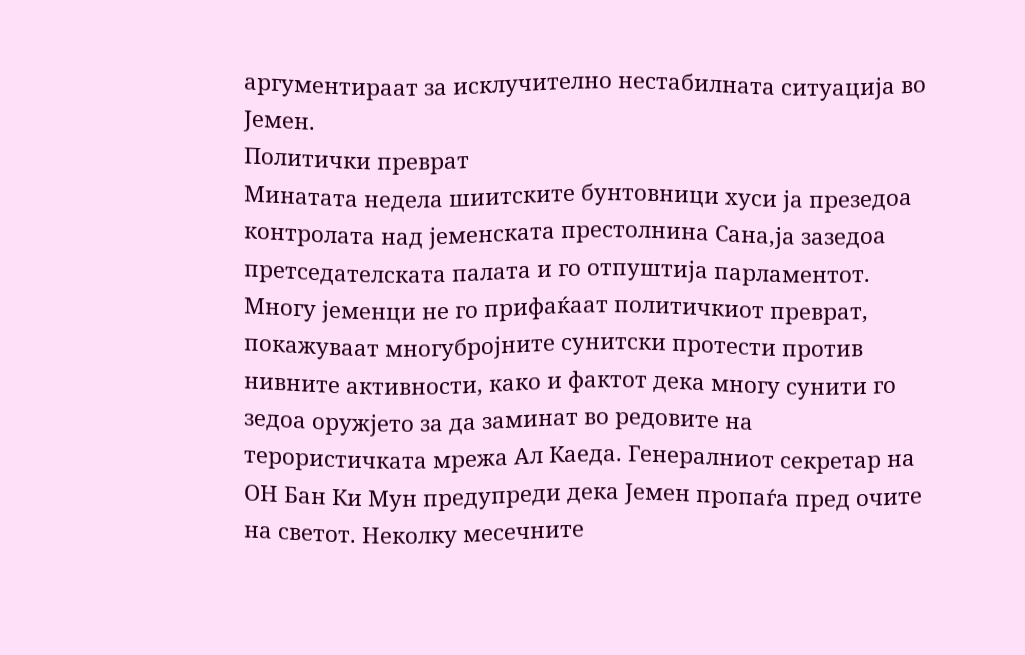аргументираат за исклучително нестабилната ситуација во Јемен.
Политички преврат
Минатата недела шиитските бунтовници хуси ја презедоа контролата над јеменската престолнина Сана,ја зазедоа претседателската палата и го отпуштија парламентот. Многу јеменци не го прифаќаат политичкиот преврат, покажуваат многубројните сунитски протести против нивните активности, како и фактот дека многу сунити го зедоа оружјето за да заминат во редовите на терористичката мрежа Ал Каеда. Генералниот секретар на ОН Бан Ки Мун предупреди дека Јемен пропаѓа пред очите на светот. Неколку месечните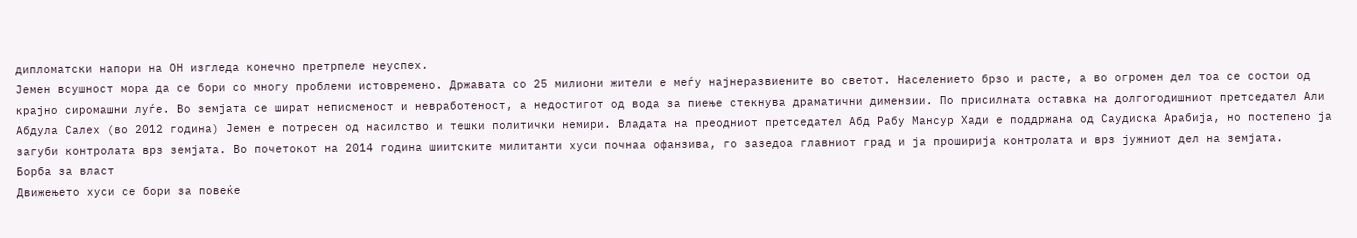дипломатски напори на ОН изгледа конечно претрпеле неуспех.
Јемен всушност мора да се бори со многу проблеми истовремено. Државата со 25 милиони жители е меѓу најнеразвиените во светот. Населението брзо и расте, а во огромен дел тоа се состои од крајно сиромашни луѓе. Во земјата се шират неписменост и невработеност, а недостигот од вода за пиење стекнува драматични димензии. По присилната оставка на долгогодишниот претседател Али Абдула Салех (во 2012 година) Јемен е потресен од насилство и тешки политички немири. Владата на преодниот претседател Абд Рабу Мансур Хади е поддржана од Саудиска Арабија, но постепено ја загуби контролата врз земјата. Во почетокот на 2014 година шиитските милитанти хуси почнаа офанзива, го зазедоа главниот град и ја проширија контролата и врз јужниот дел на земјата.
Борба за власт
Движењето хуси се бори за повеќе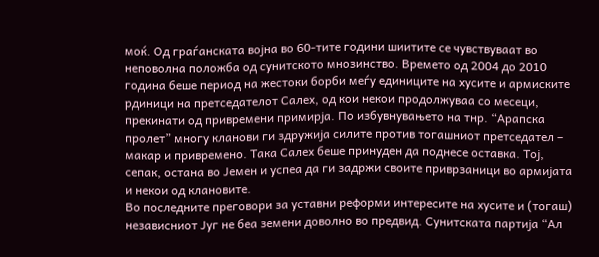моќ. Од граѓанската војна во 60-тите години шиитите се чувствуваат во неповолна положба од сунитското мнозинство. Времето од 2004 до 2010 година беше период на жестоки борби меѓу единиците на хусите и армиските рдиници на претседателот Салех, од кои некои продолжуваа со месеци, прекинати од привремени примирја. По избувнувањето на тнр. “Арапска пролет” многу кланови ги здружија силите против тогашниот претседател – макар и привремено. Така Салех беше принуден да поднесе оставка. Тој, сепак, остана во Јемен и успеа да ги задржи своите приврзаници во армијата и некои од клановите.
Во последните преговори за уставни реформи интересите на хусите и (тогаш) независниот Југ не беа земени доволно во предвид. Сунитската партија “Ал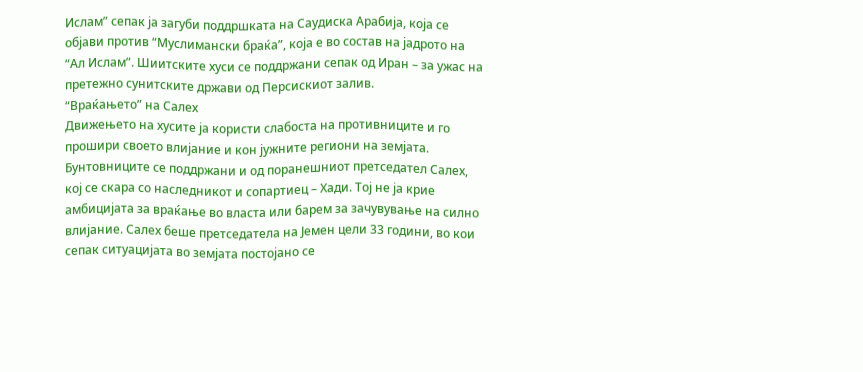Ислам” сепак ја загуби поддршката на Саудиска Арабија, која се објави против “Муслимански браќа”, која е во состав на јадрото на “Ал Ислам”. Шиитските хуси се поддржани сепак од Иран – за ужас на претежно сунитските држави од Персискиот залив.
“Враќањето” на Салех
Движењето на хусите ја користи слабоста на противниците и го прошири своето влијание и кон јужните региони на земјата. Бунтовниците се поддржани и од поранешниот претседател Салех, кој се скара со наследникот и сопартиец – Хади. Тој не ја крие амбицијата за враќање во власта или барем за зачувување на силно влијание. Салех беше претседатела на Јемен цели 33 години, во кои сепак ситуацијата во земјата постојано се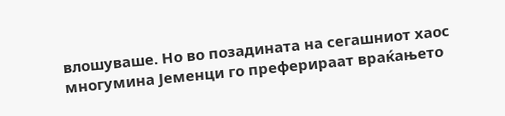влошуваше. Но во позадината на сегашниот хаос многумина Јеменци го преферираат враќањето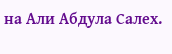на Али Абдула Салех.